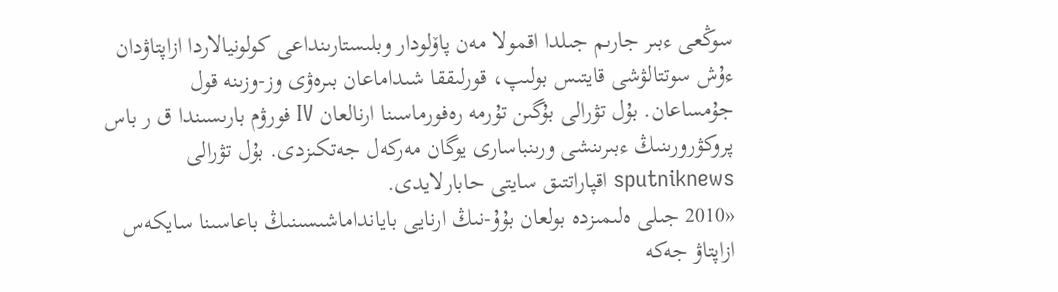سوڭعى ءبىر جارىم جىلدا اقمولا مەن پاۆلودار وبلىستارىنداعى كولونيالاردا ازاپتاۋدان ءۇش سوتتالۋشى قايتىس بولىپ، قورلىققا شىداماعان بىرەۋى وز-وزىنە قول جۇمساعان. بۇل تۋرالى بۇگىن تۇرمە رەفورماسىنا ارنالعان IV فورۋم بارىسىندا ق ر باس پروكۋرورىنىڭ ءبىرىنشى ورىنباسارى يوگان مەركەل جەتكىزدى. بۇل تۋرالى sputniknews اقپاراتتىق سايتى حابارلايدى.
«2010 جىلى ەلىمىزدە بولعان بۇۇ-نىڭ ارنايى بايانداماشىسىنىڭ باعاسىنا سايكەس ازاپتاۋ جەكە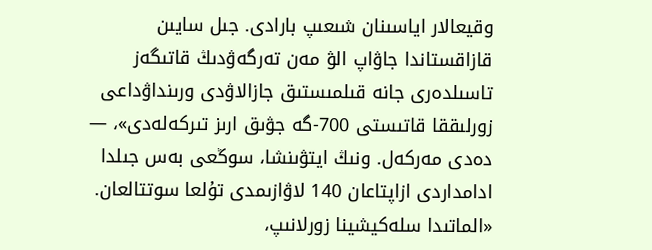وقيعالار اياسىنان شىعىپ بارادى. جىل سايىن قازاقستاندا جاۋاپ الۋ مەن تەرگەۋدىڭ قاتىگەز تاسىلدەرى جانە قىلمىستىق جازالاۋدى ورىنداۋداعى زورلىققا قاتىستى 700-گە جۋىق ارىز تىركەلەدى»، — دەدى مەركەل. ونىڭ ايتۋىنشا، سوڭعى بەس جىلدا ادامداردى ازاپتاعان 140 لاۋازىمدى تۇلعا سوتتالعان.
«الماتىدا سلەكيشينا زورلانىپ،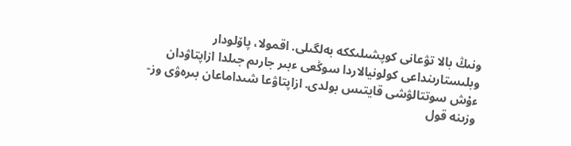ونىڭ بالا تۋعانى كوپشىلىككە بەلگىلى. اقمولا، پاۆلودار وبلىستارىنداعى كولونيالاردا سوڭعى ءبىر جارىم جىلدا ازاپتاۋدان ءۇش سوتتالۋشى قايتىس بولدى. ازاپتاۋعا شىداماعان بىرەۋى وز-وزىنە قول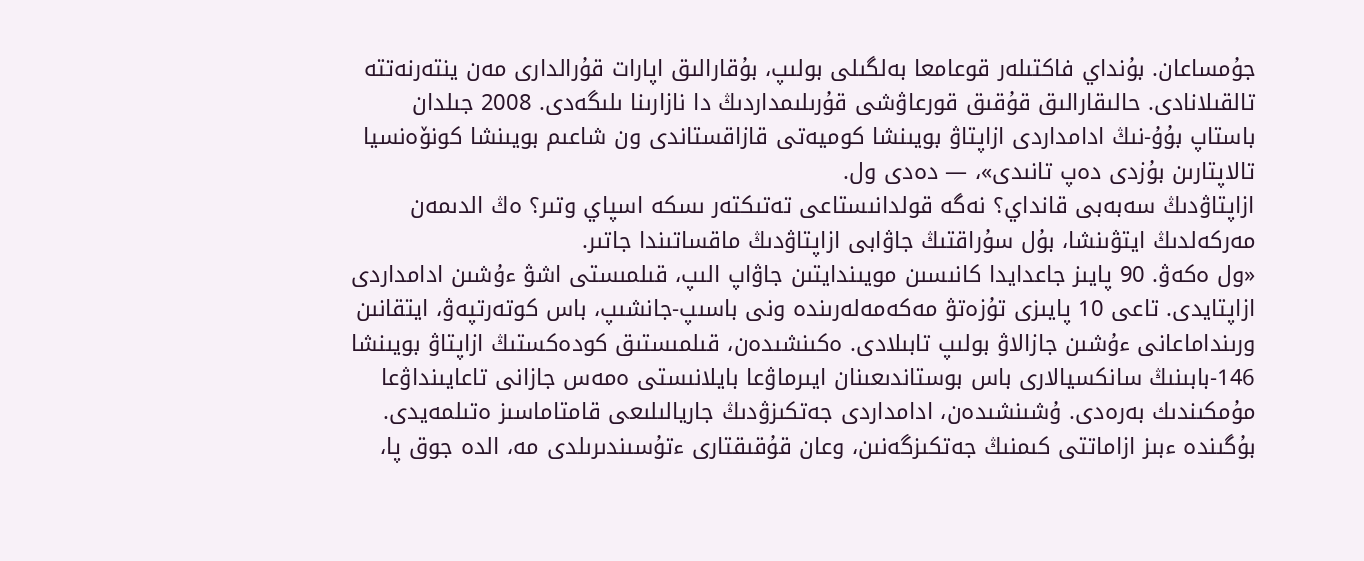جۇمساعان. بۇنداي فاكتىلەر قوعامعا بەلگىلى بولىپ، بۇقارالىق اپارات قۇرالدارى مەن ينتەرنەتتە تالقىلانادى. حالىقارالىق قۇقىق قورعاۋشى قۇرىلىمداردىڭ دا نازارىنا ىلىگەدى. 2008 جىلدان باستاپ بۇۇ-نىڭ ادامداردى ازاپتاۋ بويىنشا كوميەتى قازاقستاندى ون شاعىم بويىنشا كونۆەنسيا تالاپتارىن بۇزدى دەپ تانىدى»، — دەدى ول.
ازاپتاۋدىڭ سەبەبى قانداي؟ نەگە قولدانىستاعى تەتىكتەر ىسكە اسپاي وتىر؟ ەڭ الدىمەن مەركەلدىڭ ايتۋىنشا، بۇل سۇراقتىڭ جاۋابى ازاپتاۋدىڭ ماقساتىندا جاتىر.
«ول ەكەۋ. 90 پايىز جاعدايدا كانىسىن مويىندايتىن جاۋاپ الىپ، قىلمىستى اشۋ ءۇشىن ادامداردى ازاپتايدى. تاعى 10 پايىزى تۇزەتۋ مەكەمەلەرىندە ونى باسىپ-جانشىپ، باس كوتەرتپەۋ، ايتقانىن ورىنداماعانى ءۇشىن جازالاۋ بولىپ تابىلادى. ەكىنشىدەن، قىلمىستىق كودەكستىڭ ازاپتاۋ بويىنشا 146-بابىنىڭ سانكسيالارى باس بوستاندىعىنان ايىرماۋعا بايلانىستى ەمەس جازانى تاعايىنداۋعا مۇمكىندىك بەرەدى. ۇشىنشىدەن، ادامداردى جەتكىزۋدىڭ جاريالىلىعى قامتاماسىز ەتىلمەيدى. بۇگىندە ءبىز ازاماتتى كىمنىڭ جەتكىزگەنىن، وعان قۇقىقتارى ءتۇسىندىرىلدى مە، الدە جوق پا،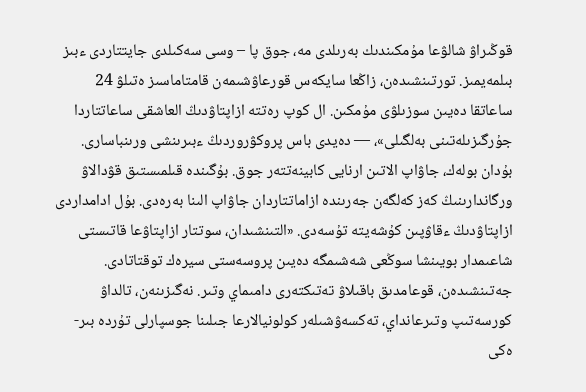قوڭىراۋ شالۋعا مۇمكىندىك بەرىلدى مە، جوق پا – وسى سەكىلدى جايتتاردى ءبىز بىلمەيمىز. تورتىنشىدەن، زاڭعا سايكەس قورعاۋشىمەن قامتاماسىز ەتىلۋ 24 ساعاتقا دەيىن سوزىلۋى مۇمكىن. ال كوپ رەتتە ازاپتاۋدىڭ العاشقى ساعاتتاردا جۇرگىزىلەتىنى بەلگىلى»، — دەيدى باس پروكۋروردىڭ ءبىرىنشى ورىنباسارى.
بۇدان بولەك، جاۋاپ الاتىن ارنايى كابينەتتەر جوق. بۇگىندە قىلمىستىق قۋدالاۋ ورگاندارىنىڭ كەز كەلگەن جەرىندە ازاماتتاردان جاۋاپ الىنا بەرەدى. بۇل ادامداردى ازاپتاۋدىڭ ءقاۋپىن كۇشەيتە تۇسەدى. «التىنشىدان، سوتتار ازاپتاۋعا قاتىستى شاعىمدار بويىنشا سوڭعى شەشىمگە دەيىن پروسەستى سيرەك توقتاتادى. جەتىنشىدەن، قوعامدىق باقىلاۋ تەتىكتەرى دامىماي وتىر. نەگىزىنەن، تالداۋ كورسەتىپ وتىرعانداي، تەكسەۋشىلەر كولونيالارعا جىلىنا جوسپارلى تۇردە بىر-ەكى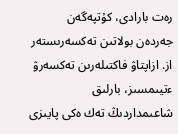رەت بارادى، كۇتپەگەن جەردەن بولاتىن تەكسەرىستەر از. ازاپتاۋ فاكتىلەرىن تەكسەرۋ ءتيىمسىز، بارلىق شاعىمداردىڭ تەك ەكى پايىزى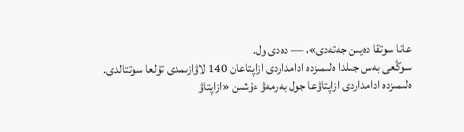عانا سوتقا دەيىن جەتەدى»، — دەدى ول.
سوڭعى بەس جىلدا ەلىمىزدە ادامداردى ازاپتاعان 140 لاۋازىمدى تۇلعا سوتتالدى.
ەلىمىزدە ادامداردى ازاپتاۋعا جول بەرمەۋ ءۇشىن «ازاپتاۋ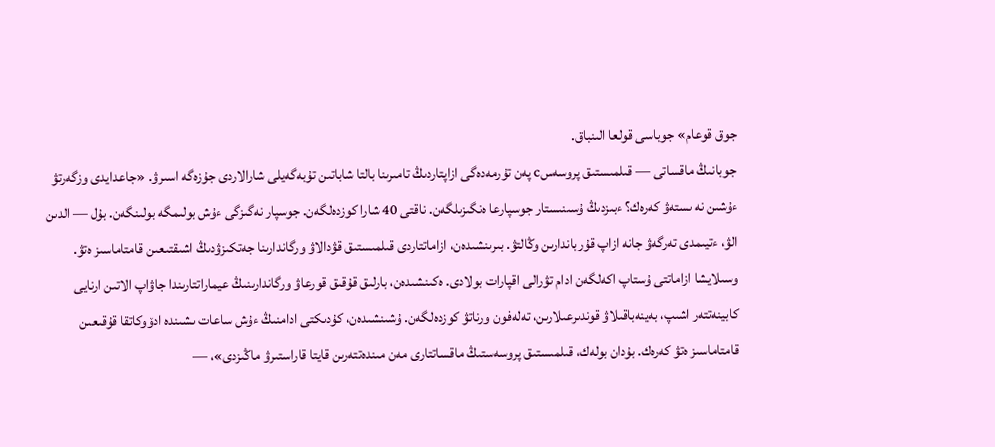جوق قوعام» جوباسى قولعا الىنباق.
جوبانىڭ ماقساتى — قىلمىستىق پروسەسc پەن تۇرمەدەگى ازاپتاردىڭ تامىرىنا بالتا شاباتىن تۇبەگەيلى شارالاردى جۇزەگە اسىرۋ. «جاعدايدى وزگەرتۋ ءۇشىن نە ىستەۋ كەرەك؟ ءبىزدىڭ ۇسىنىستار جوسپارعا ەنگىزىلگەن. ناقتى 40 شارا كوزدەلگەن. جوسپار نەگىزگى ءۇش بولىمگە بولىنگەن. بۇل — الدىن الۋ، ءتيىمدى تەرگەۋ جانە ازاپ قۇرباندارىن وڭالتۋ. بىرىنشىدەن، ازاماتتاردى قىلمىستىق قۋدالاۋ ورگاندارىنا جەتكىزۋدىڭ اشىقتىعىن قامتاماسىز ەتۋ. وسىلايشا ازاماتتى ۇستاپ اكەلگەن ادام تۋرالى اقپارات بولادى. ەكىنشىدەن، بارلىق قۇقىق قورعاۋ ورگاندارىنىڭ عيماراتتارىندا جاۋاپ الاتىن ارنايى كابينەتتەر اشىپ، بەينەباقىلاۋ قوندىرعىلارىن، تەلەفون ورناتۋ كوزدەلگەن. ۇشىنشىدەن، كۇدىكتى ادامنىڭ ءۇش ساعات ىشىندە ادۆوكاتقا قۇقىعىن قامتاماسىز ەتۋ كەرەك. بۇدان بولەك، قىلمىستىق پروسەستىڭ ماقساتتارى مەن مىندەتتەرىن قايتا قاراستىرۋ ماڭىزدى»، —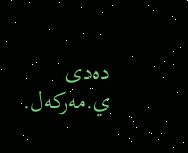دەدى ي.مەركەل.